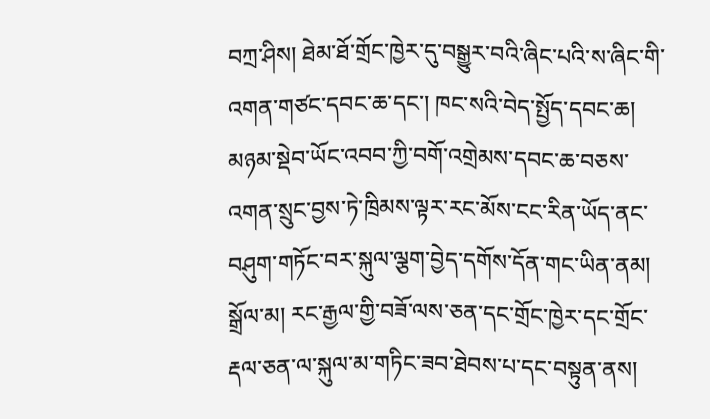བཀྲ་ཤིས། ཐེམ་ཐོ་གྲོང་ཁྱེར་དུ་བསྒྱུར་བའི་ཞིང་པའི་ས་ཞིང་གི་འགན་གཙང་དབང་ཆ་དང་། ཁང་སའི་བེད་སྤྱོད་དབང་ཆ། མཉམ་སྡེབ་ཡོང་འབབ་ཀྱི་བགོ་འགྲེམས་དབང་ཆ་བཅས་འགན་སྲུང་བྱས་ཏེ་ཁྲིམས་ལྟར་རང་མོས་ངང་རིན་ཡོད་ནང་བཤུག་གཏོང་བར་སྐུལ་ལྕག་བྱེད་དགོས་དོན་གང་ཡིན་ནམ།
སྒྲོལ་མ། རང་རྒྱལ་གྱི་བཟོ་ལས་ཅན་དང་གྲོང་ཁྱེར་དང་གྲོང་རྡལ་ཅན་ལ་སྐུལ་མ་གཏིང་ཟབ་ཐེབས་པ་དང་བསྟུན་ནས།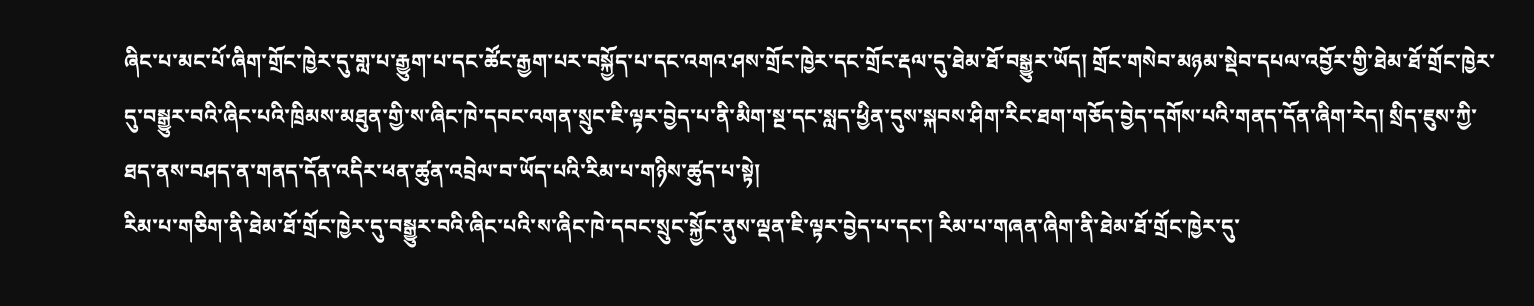ཞིང་པ་མང་པོ་ཞིག་གྲོང་ཁྱེར་དུ་གླ་པ་རྒྱུག་པ་དང་ཚོང་རྒྱག་པར་བསྐྱོད་པ་དང་འགའ་ཤས་གྲོང་ཁྱེར་དང་གྲོང་རྡལ་དུ་ཐེམ་ཐོ་བསྒྱུར་ཡོད། གྲོང་གསེབ་མཉམ་སྡེབ་དཔལ་འབྱོར་གྱི་ཐེམ་ཐོ་གྲོང་ཁྱེར་དུ་བསྒྱུར་བའི་ཞིང་པའི་ཁྲིམས་མཐུན་གྱི་ས་ཞིང་ཁེ་དབང་འགན་སྲུང་ཇི་ལྟར་བྱེད་པ་ནི་མིག་སྔ་དང་སླད་ཕྱིན་དུས་སྐབས་ཤིག་རིང་ཐག་གཅོད་བྱེད་དགོས་པའི་གནད་དོན་ཞིག་རེད། སྲིད་ཇུས་ཀྱི་ཐད་ནས་བཤད་ན་གནད་དོན་འདིར་ཕན་ཚུན་འབྲེལ་བ་ཡོད་པའི་རིམ་པ་གཉིས་ཚུད་པ་སྟེ།
རིམ་པ་གཅིག་ནི་ཐེམ་ཐོ་གྲོང་ཁྱེར་དུ་བསྒྱུར་བའི་ཞིང་པའི་ས་ཞིང་ཁེ་དབང་སྲུང་སྐྱོང་ནུས་ལྡན་ཇི་ལྟར་བྱེད་པ་དང་། རིམ་པ་གཞན་ཞིག་ནི་ཐེམ་ཐོ་གྲོང་ཁྱེར་དུ་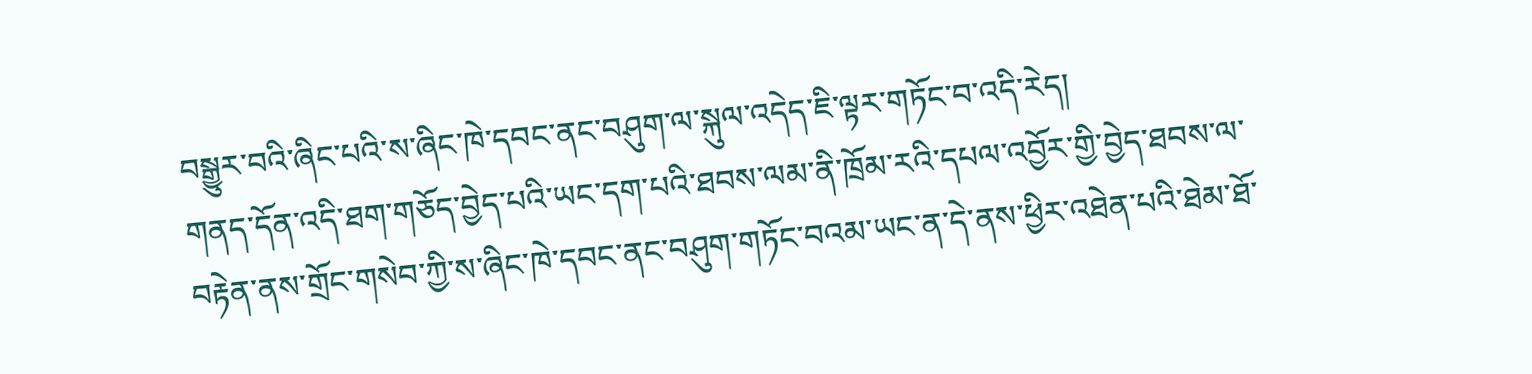བསྒྱུར་བའི་ཞིང་པའི་ས་ཞིང་ཁེ་དབང་ནང་བཤུག་ལ་སྐུལ་འདེད་ཇི་ལྟར་གཏོང་བ་འདི་རེད།
གནད་དོན་འདི་ཐག་གཅོད་བྱེད་པའི་ཡང་དག་པའི་ཐབས་ལམ་ནི་ཁྲོམ་རའི་དཔལ་འབྱོར་གྱི་བྱེད་ཐབས་ལ་བརྟེན་ནས་གྲོང་གསེབ་ཀྱི་ས་ཞིང་ཁེ་དབང་ནང་བཤུག་གཏོང་བའམ་ཡང་ན་དེ་ནས་ཕྱིར་འཐེན་པའི་ཐེམ་ཐོ་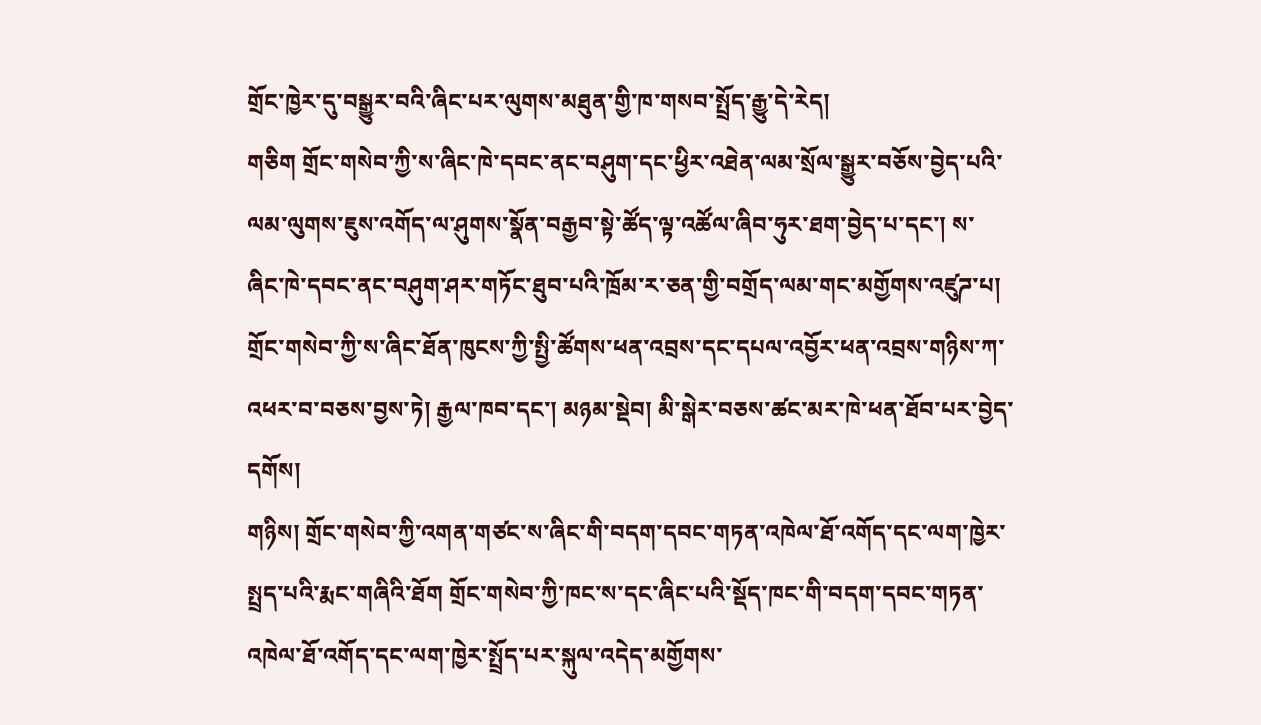གྲོང་ཁྱེར་དུ་བསྒྱུར་བའི་ཞིང་པར་ལུགས་མཐུན་གྱི་ཁ་གསབ་སྤྲོད་རྒྱུ་དེ་རེད།
གཅིག གྲོང་གསེབ་ཀྱི་ས་ཞིང་ཁེ་དབང་ནང་བཤུག་དང་ཕྱིར་འཐེན་ལམ་སྲོལ་སྒྱུར་བཅོས་བྱེད་པའི་ལམ་ལུགས་ཇུས་འགོད་ལ་ཤུགས་སྣོན་བརྒྱབ་སྟེ་ཚོད་ལྟ་འཚོལ་ཞིབ་ཧུར་ཐག་བྱེད་པ་དང་། ས་ཞིང་ཁེ་དབང་ནང་བཤུག་ཤར་གཏོང་ཐུབ་པའི་ཁྲོམ་ར་ཅན་གྱི་བགྲོད་ལམ་གང་མགྱོགས་འཛུཌ་པ། གྲོང་གསེབ་ཀྱི་ས་ཞིང་ཐོན་ཁུངས་ཀྱི་སྤྱི་ཚོགས་ཕན་འབྲས་དང་དཔལ་འབྱོར་ཕན་འབྲས་གཉིས་ཀ་འཕར་བ་བཅས་བྱས་ཏེ། རྒྱལ་ཁབ་དང་། མཉམ་སྡེབ། མི་སྒེར་བཅས་ཚང་མར་ཁེ་ཕན་ཐོབ་པར་བྱེད་དགོས།
གཉིས། གྲོང་གསེབ་ཀྱི་འགན་གཙང་ས་ཞིང་གི་བདག་དབང་གཏན་འཁེལ་ཐོ་འགོད་དང་ལག་ཁྱེར་སྤྲད་པའི་རྨང་གཞིའི་ཐོག གྲོང་གསེབ་ཀྱི་ཁང་ས་དང་ཞིང་པའི་སྡོད་ཁང་གི་བདག་དབང་གཏན་འཁེལ་ཐོ་འགོད་དང་ལག་ཁྱེར་སྤྲོད་པར་སྐུལ་འདེད་མགྱོགས་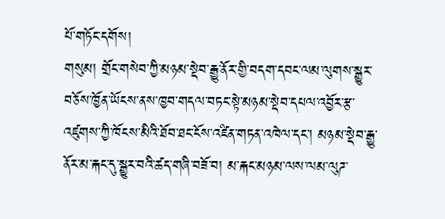པོ་གཏོང་དགོས།
གསུམ། གྲོང་གསེབ་ཀྱི་མཉམ་སྡེབ་རྒྱུ་ནོར་གྱི་བདག་དབང་ལམ་ལུགས་སྒྱུར་བཅོས་ཁྱོན་ཡོངས་ནས་ཁྱབ་གདལ་བཏང་སྟེ་མཉམ་སྡེབ་དཔལ་འབྱོར་རྩ་འཛུགས་ཀྱི་ཁོངས་མིའི་ཐོབ་ཐང་ངོས་འཛིན་གཏན་འཁེལ་དང་། མཉམ་སྡེབ་རྒྱུ་ནོར་མ་རྐང་དུ་སྒྱུར་བའི་ཚད་གཞི་བཟོ་བ། མ་རྐང་མཉམ་ལས་ལམ་ལུཌ་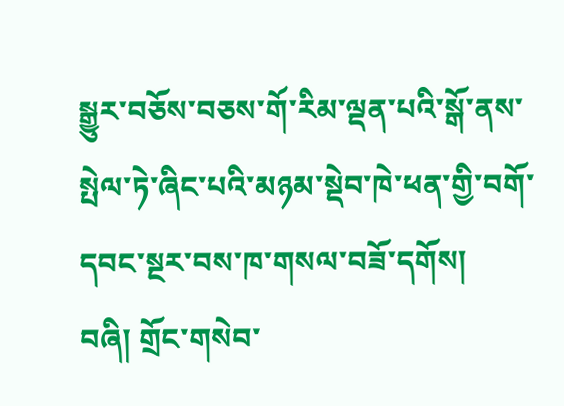སྒྱུར་བཅོས་བཅས་གོ་རིམ་ལྡན་པའི་སྒོ་ནས་སྤེལ་ཏེ་ཞིང་པའི་མཉམ་སྡེབ་ཁེ་ཕན་གྱི་བགོ་དབང་སྔར་བས་ཁ་གསལ་བཟོ་དགོས།
བཞི། གྲོང་གསེབ་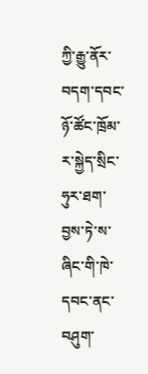ཀྱི་རྒྱུ་ནོར་བདག་དབང་ཉོ་ཚོང་ཁྲོམ་ར་སྐྱེད་སྲིང་ཧུར་ཐག་བྱས་ཏེ་ས་ཞིང་གི་ཁེ་དབང་ནང་བཤུག་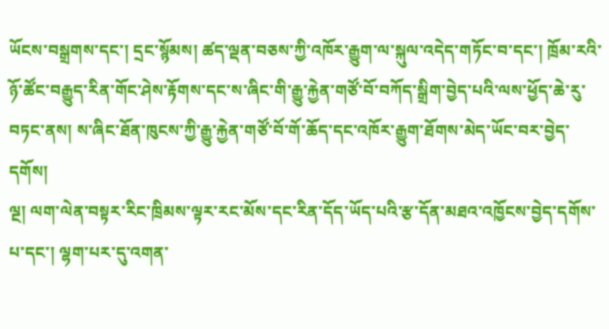ཡོངས་བསྒྲགས་དང་། དྲང་སྙོམས། ཚད་ལྡན་བཅས་ཀྱི་འཁོར་རྒྱུག་ལ་སྐུལ་འདེད་གཏོང་བ་དང་། ཁྲོམ་རའི་ཉོ་ཚོང་བརྒྱུད་རིན་གོང་ཤེས་རྟོགས་དང་ས་ཞིང་གི་རྒྱུ་རྐྱེན་གཙོ་བོ་བཀོད་སྒྲིག་བྱེད་པའི་ལས་ཕྱོད་ཆེ་རུ་བཏང་ནས། ས་ཞིང་ཐོན་ཁུངས་ཀྱི་རྒྱུ་རྐྱེན་གཙོ་བོ་གོ་ཆོད་དང་འཁོར་རྒྱུག་ཐོགས་མེད་ཡོང་བར་བྱེད་དགོས།
ལྔ། ལག་ལེན་བསྟར་རིང་ཁྲིམས་ལྟར་རང་མོས་དང་རིན་དོད་ཡོད་པའི་རྩ་དོན་མཐའ་འཁྱོངས་བྱེད་དགོས་པ་དང་། ལྷག་པར་དུ་འགན་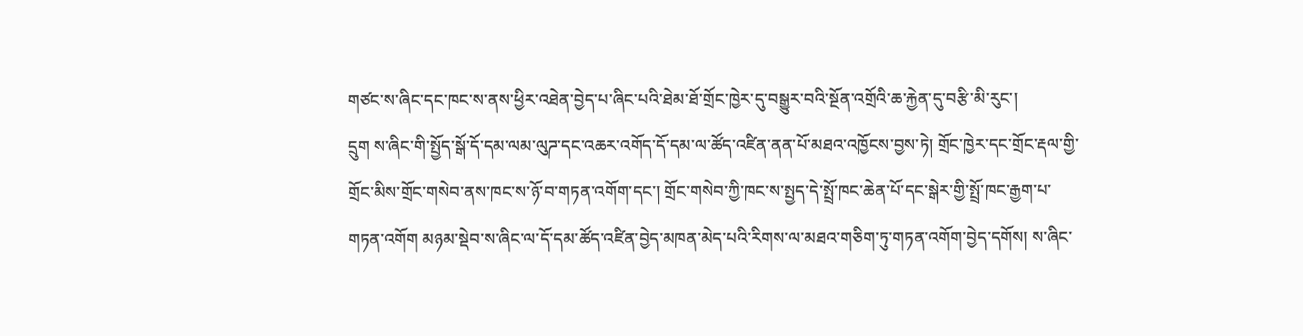གཙང་ས་ཞིང་དང་ཁང་ས་ནས་ཕྱིར་འཐེན་བྱེད་པ་ཞིང་པའི་ཐེམ་ཐོ་གྲོང་ཁྱེར་དུ་བསྒྱུར་བའི་སྔོན་འགྲོའི་ཆ་རྐྱེན་དུ་བརྩི་མི་རུང་།
དྲུག ས་ཞིང་གི་སྤྱོད་སྒོ་དོ་དམ་ལམ་ལུཌ་དང་འཆར་འགོད་དོ་དམ་ལ་ཚོད་འཛིན་ནན་པོ་མཐའ་འཁྱོངས་བྱས་ཏེ། གྲོང་ཁྱེར་དང་གྲོང་རྡལ་གྱི་གྲོང་མིས་གྲོང་གསེབ་ནས་ཁང་ས་ཉོ་བ་གཏན་འགོག་དང་། གྲོང་གསེབ་ཀྱི་ཁང་ས་སྤྱད་དེ་སྤྲོ་ཁང་ཆེན་པོ་དང་སྒེར་གྱི་སྤྲོ་ཁང་རྒྱག་པ་གཏན་འགོག མཉམ་སྡེབ་ས་ཞིང་ལ་དོ་དམ་ཚོད་འཛིན་བྱེད་མཁན་མེད་པའི་རིགས་ལ་མཐའ་གཅིག་ཏུ་གཏན་འགོག་བྱེད་དགོས། ས་ཞིང་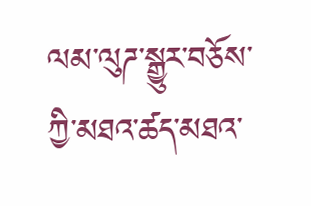ལམ་ལུཌ་སྒྱུར་བཅོས་ཀྱི་མཐའ་ཚད་མཐའ་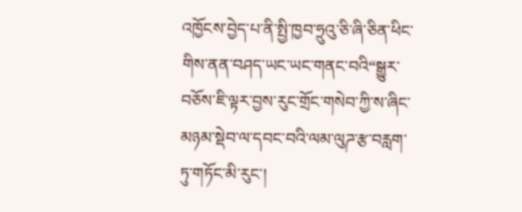འཁྱོངས་བྱེད་པ་ནི་སྤྱི་ཁྱབ་ཧྲུའུ་ཅི་ཞི་ཅིན་ཕིང་གིས་ནན་བཤད་ཡང་ཡང་གནང་བའི“སྒྱུར་བཅོས་ཇི་ལྟར་བྱས་རུང་གྲོང་གསེབ་ཀྱི་ས་ཞིང་མཉམ་སྡེབ་ལ་དབང་བའི་ལམ་ལུཌ་རྩ་བརླག་ཏུ་གཏོང་མི་རུང་།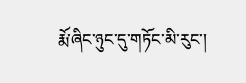རྨོ་ཞིང་ཉུང་དུ་གཏོང་མི་རུང་།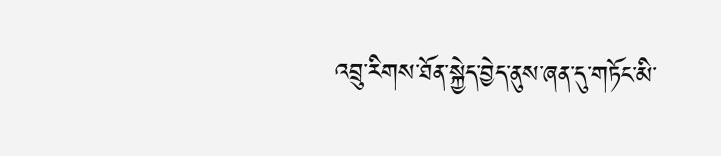འབྲུ་རིགས་ཐོན་སྐྱེད་བྱེད་ནུས་ཞན་དུ་གཏོང་མི་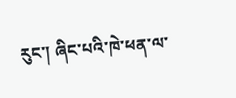རུང་། ཞིང་པའི་ཁེ་ཕན་ལ་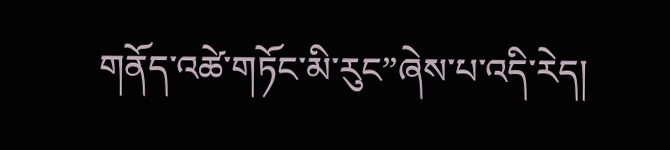གནོད་འཚེ་གཏོང་མི་རུང”ཞེས་པ་འདི་རེད།